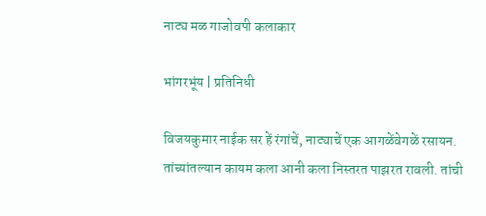नाट्य मळ गाजोवपी कलाकार

भांगरभूंय | प्रतिनिधी

विजयकुमार नाईक सर हें रंगांचें, नाट्याचें एक आगळेंवेगळें रसायन. तांच्यांतल्यान कायम कला आनी कला निस्तरत पाझरत रावली. तांची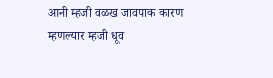आनी म्हजी वळख जावपाक कारण म्हणल्यार म्हजी धूव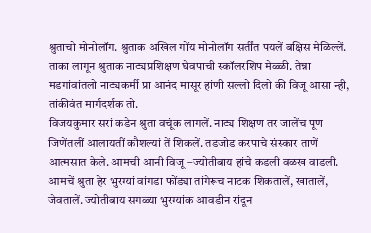श्रुताचो मोनोलॉग. श्रुताक अखिल गोंय मोनोलॉग सर्तींत पयलें बक्षिस मेळिल्लें. ताका लागून श्रुताक नाट्यप्रशिक्षण घेवपाची स्कॉलरशिप मेळ्ळी. तेन्ना मडगांवांतलो नाट्यकर्मी प्रा आनंद मासूर हांणी सल्लो दिलो की विजू आसा न्ही, तांकीवंत मार्गदर्शक तो.
विजयकुमार सरां कडेन श्रुता वचूंक लागलें. नाट्य शिक्षण तर जालेंच पूण जिणेंतलीं आलायतीं कौशल्यां तें शिकलें. तडजोड करपाचे संस्कार ताणें आत्मसात केले. आमची आनी विजू –ज्योतीबाय हांचे कडली वळख वाडली. आमचें श्रुता हेर भुरग्यां वांगडा फोंड्या तांगेरूच नाटक शिकतालें, खातालें, जेवतालें. ज्योतीबाय सगळ्या भुरग्यांक आवडीन रांदून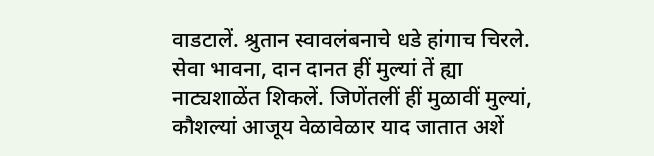वाडटालें. श्रुतान स्वावलंबनाचे धडे हांगाच चिरले. सेवा भावना, दान दानत हीं मुल्यां तें ह्या नाट्यशाळेंत शिकलें. जिणेंतलीं हीं मुळावीं मुल्यां, कौशल्यां आजूय वेळावेळार याद जातात अशें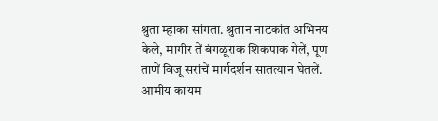श्रुता म्हाका सांगता. श्रुतान नाटकांत अभिनय केले, मागीर तें बंगळूराक शिकपाक गेलें, पूण ताणें विजू सरांचें मार्गदर्शन सातत्यान घेतलें. आमीय कायम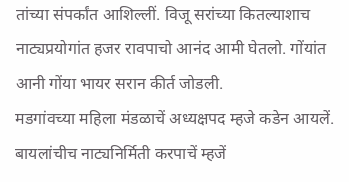तांच्या संपर्कांत आशिल्लीं. विजू सरांच्या कितल्याशाच नाट्यप्रयोगांत हजर रावपाचो आनंद आमी घेतलो. गोंयांत आनी गोंया भायर सरान कीर्त जोडली.
मडगांवच्या महिला मंडळाचें अध्यक्षपद म्हजे कडेन आयलें. बायलांचीच नाट्यनिर्मिती करपाचें म्हजें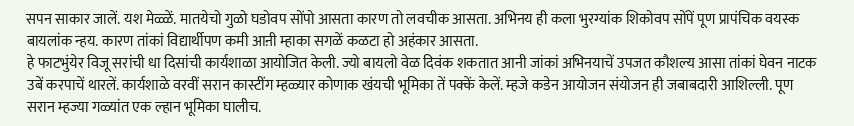सपन साकार जालें. यश मेळ्ळें. मातयेचो गुळो घडोवप सोंपो आसता कारण तो लवचीक आसता. अभिनय ही कला भुरग्यांक शिकोवप सोंपें पूण प्रापंचिक वयस्क बायलांक न्हय. कारण तांकां विद्यार्थीपण कमी आऩी म्हाका सगळें कळटा हो अहंकार आसता.
हे फाटभुंयेर विजू सरांची धा दिसांची कार्यशाळा आयोजित केली. ज्यो बायलो वेळ दिवंक शकतात आनी जांकां अभिनयाचें उपजत कौशल्य आसा तांकां घेवन नाटक उबें करपाचें थारलें. कार्यशाळे वरवीं सरान कास्टींग म्हळ्यार कोणाक खंयची भूमिका तें पक्कें केलें. म्हजे कडेन आयोजन संयोजन ही जबाबदारी आशिल्ली. पूण सरान म्हज्या गळ्यांत एक ल्हान भूमिका घालीच.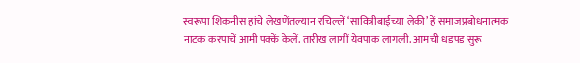स्वरूपा शिकनीस हांचे लेखणेंतल्यान रचिल्लें ‘सावित्रीबाईच्या लेकी’ हें समाजप्रबोधनात्मक नाटक करपाचें आमी पक्कें केलें. तारीख लागीं येवपाक लागली. आमची धडपड सुरू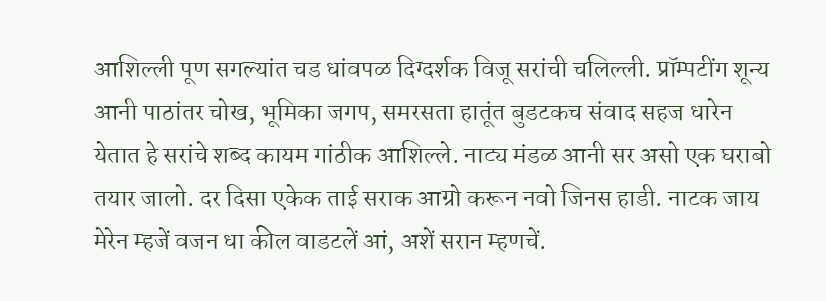आशिल्ली पूण सगल्यांत चड धांवपळ दिग्दर्शक विजू सरांची चलिल्ली. प्रॉम्पटींग शून्य आनी पाठांतर चोख, भूमिका जगप, समरसता हातूंत बुडटकच संवाद सहज धारेन येतात हे सरांचे शब्द कायम गांठीक आशिल्ले. नाट्य मंडळ आनी सर असो एक घराबो तयार जालो. दर दिसा एकेक ताई सराक आग्रो करून नवो जिनस हाडी. नाटक जाय मेरेन म्हजें वजन धा कील वाडटलें आं, अशें सरान म्हणचें.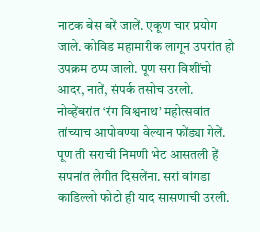नाटक बेस बरें जालें. एकूण चार प्रयोग जाले. कोविड महामारीक लागून उपरांत हो उपक्रम ठप्प जालो. पूण सरा विशींचो आदर, नातें, संपर्क तसोच उरलो.
नोव्हेंबरांत ‘रंग विश्वनाथ’ महोत्सवांत तांच्याच आपोवण्या वेल्यान फोंड्या गेलें. पूण ती सराची निमणी भेट आसतली हें सपनांत लेगीत दिसलेंना. सरां वांगडा काडिल्लो फोटो ही याद सासणाची उरली.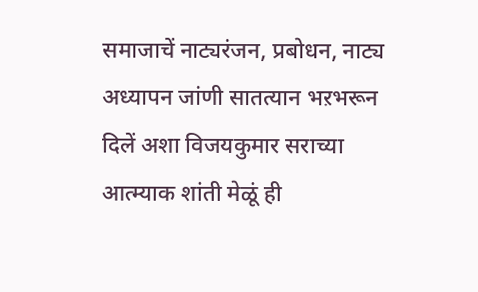समाजाचें नाट्यरंजन, प्रबोधन, नाट्य अध्यापन जांणी सातत्यान भऱभरून दिलें अशा विजयकुमार सराच्या आत्म्याक शांती मेळूं ही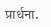प्रार्थना.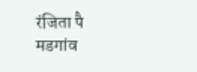रंजिता पै
मडगांव